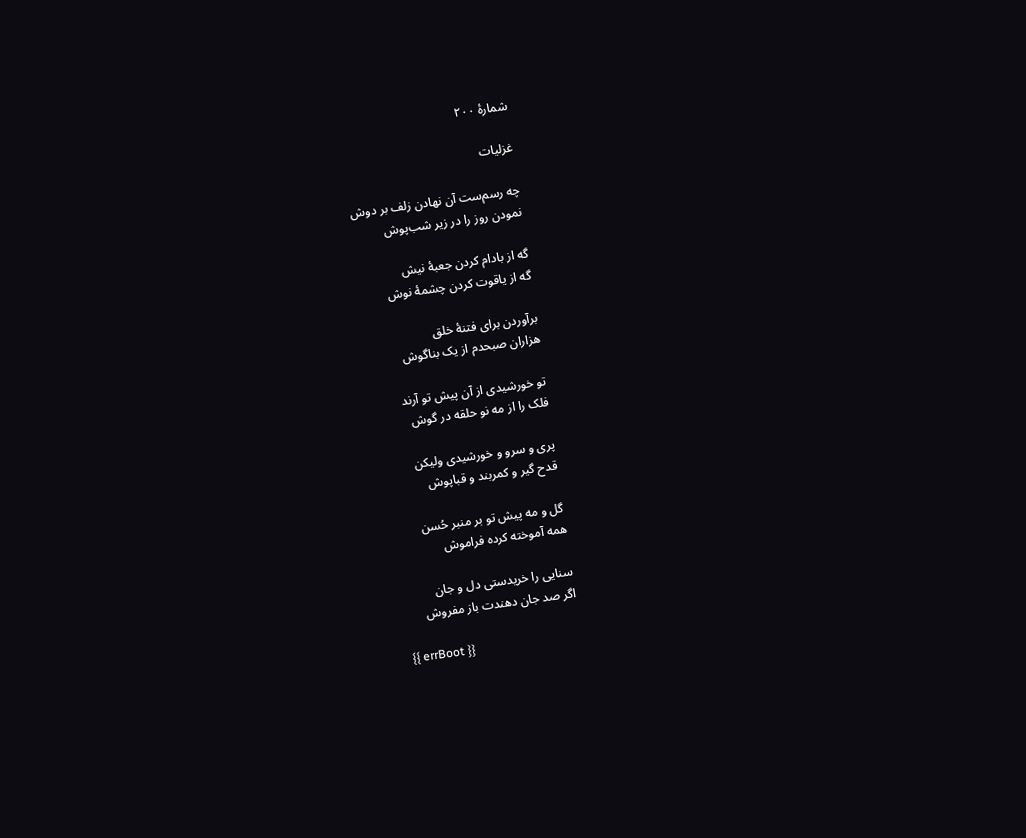شمارهٔ ۲۰۰

غزلیات

چه رسم‌ست آن نهادن زلف بر دوش
نمودن روز را در زیر شب‌پوش

گه از بادام کردن جعبهٔ نیش
گه از یاقوت کردن چشمهٔ نوش

برآوردن برای فتنهٔ خلق
هزاران صبحدم از یک بناگوش

تو خورشیدی از آن پیش تو آرند
فلک را از مه نو حلقه در گوش

پری و سرو و خورشیدی ولیکن
قدح گیر و کمربند و قباپوش

گل و مه پیش تو بر منبر حُسن
همه آموخته کرده فراموش

سنایی را خریدستی دل و جان
اگر صد جان دهندت باز مفروش

{{ errBoot }}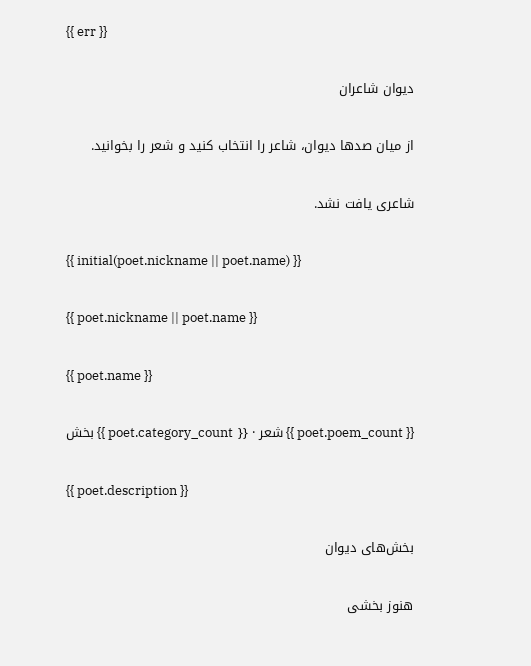{{ err }}

دیوان شاعران

از میان صدها دیوان، شاعر را انتخاب کنید و شعر را بخوانید.

شاعری یافت نشد.

{{ initial(poet.nickname || poet.name) }}

{{ poet.nickname || poet.name }}

{{ poet.name }}

{{ poet.poem_count }} شعر · {{ poet.category_count }} بخش

{{ poet.description }}

بخش‌های دیوان

هنوز بخشی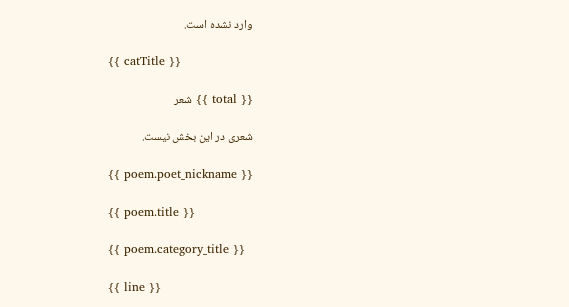وارد نشده است.

{{ catTitle }}

{{ total }} شعر

شعری در این بخش نیست.

{{ poem.poet_nickname }}

{{ poem.title }}

{{ poem.category_title }}

{{ line }}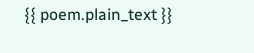{{ poem.plain_text }}